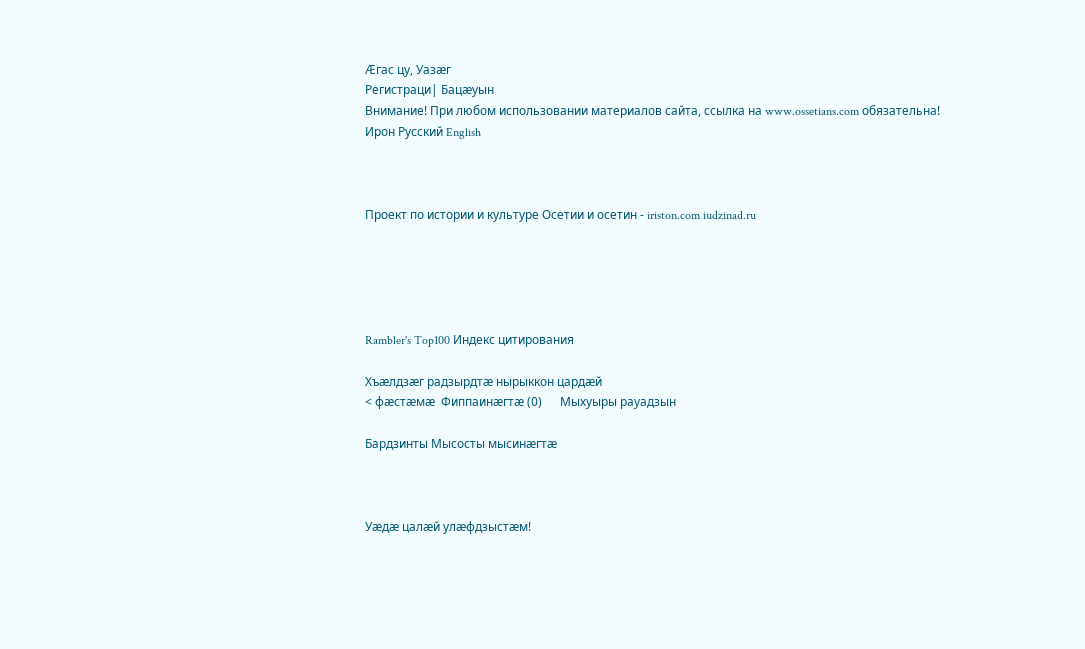Æгас цу, Уазæг
Регистраци| Бацæуын
Внимание! При любом использовании материалов сайта, ссылка на www.ossetians.com обязательна!
Ирон Русский English



Проект по истории и культуре Осетии и осетин - iriston.com iudzinad.ru





Rambler's Top100 Индекс цитирования

Хъæлдзæг радзырдтæ нырыккон цардæй
< фæстæмæ  Фиппаинæгтæ (0)      Мыхуыры рауадзын

Бардзинты Мысосты мысинæгтæ



Уæдæ цалæй улæфдзыстæм!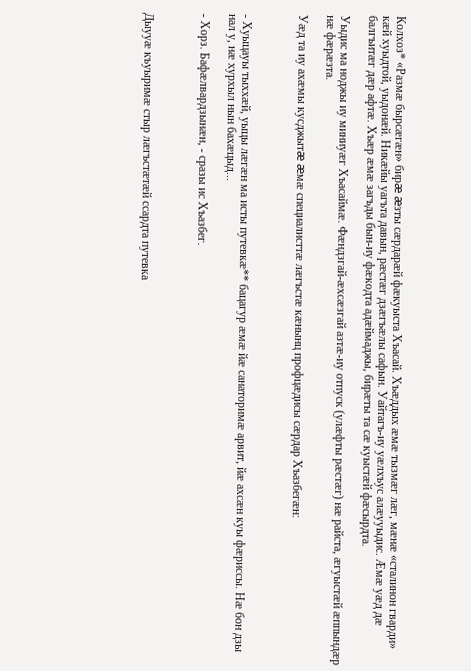Колхоз* «Размæ бырсæгæн» бирæ æзты сæрдарæй фæкуыста Хъасай. Хъæддых æмæ тызмæг лæг, мæнæ «сталинон гварди» кæй хуыдтой, уыдонæй. Никæйы уагъта давын, рæстæг дзæгъæлы сафын. Уайтагъ-иу уæлхъус алæууыдис. Æмæ уæд дæ балгъитæг дæр афтæ. Хъæр æмæ загъды бын-иу фæкодта адæймаджы, бирæты та сæ куыстæй фæсырдта.

Уыдис ма ноджы иу миниуæг Хъасаймæ. Фæндзгай-æхсæзгай азтæ-иу отпуск (улæфты рæстæг) нæ райста, æгуыстæй æппындæр нæ фæрæзта.

Уæд та иу ахæмы кусджытæ æмæ специалисттæ лæгъстæ кæнынц профцæдисы сæрдар Хъазбегæн:



- Хуыцауы тыххæй, уыцы лæгæн ма исты путевкæ** бацагур æмæ йæ санаторимæ арвит, йæ ахсæн куы фæриссы. Нæ бон дзы нал у, нæ хурхыл нын бахæцыд...

- Хорз. Бафæлвардзынæн, - сразы ис Хъазбег.



Дыууæ къуыримæ стыр лæгъстæтæй ссардта путевка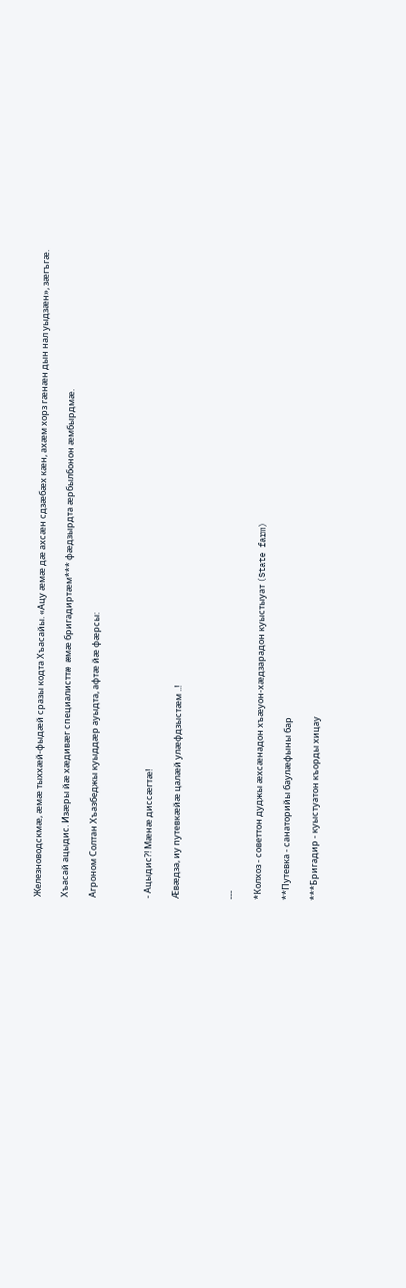Железноводскмæ, æмæ тыххæй-фыдæй сразы кодта Хъасайы. «Ацу æмæ дæ ахсæн сдзæбæх кæн, ахæм хорз гæнæн дын нал уыдзæн», зæгъгæ.

Хъасай ацыдис. Изæры йæ хæдивæг специалисттæ æмæ бригадиртæм*** фæдзырдта æрбылбонон æмбырдмæ.

Агроном Солтан Хъазбеджы куыддæр ауыдта, афтæ йæ фæрсы:



- Ацыдис?! Мæнæ диссæгтæ!

Æвæдза, иу путевкæйæ цалæй улæфдзыстæм ..!



---

*Колхоз - советтон дуджы æхсæнадон хъæуон-хæдзарадон куыстыуат (State farm)

**Путевка - санаторийы баулæфыны бар

***Бригадир - куыстуатон къорды хицау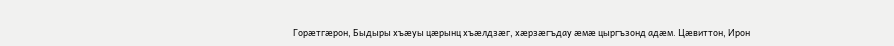Горæтгæрон, Быдыры хъæуы цæрынц хъæлдзæг, хæрзæгъдау æмæ цыргъзонд адæм. Цæвиттон, Ирон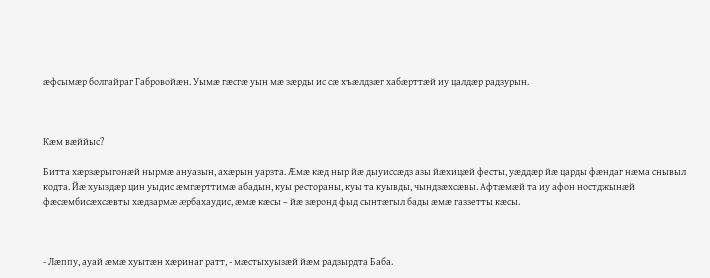æфсымæр болгайраг Габровойæн. Уымæ гæсгæ уын мæ зæрды ис сæ хъæлдзæг хабæрттæй иу цалдæр радзурын.



Кæм вæййыс?

Битта хæрзæрыгонæй нырмæ ануазын, ахæрын уарзта. Æмæ кæд ныр йæ дыуиссæдз азы йæхицæй фесты, уæддæр йæ царды фæндаг нæма снывыл кодта. Йæ хуыздæр цин уыдис æмгæрттимæ абадын, куы рестораны, куы та куывды, чындзæхсæвы. Афтæмæй та иу афон ностджынæй фæсæмбисæхсæвты хæдзармæ æрбахаудис, æмæ кæсы – йæ зæронд фыд сынтæгыл бады æмæ газзетты кæсы.



- Лæппу, ауай æмæ хуытæн хæринаг ратт, - мæстыхуызæй йæм радзырдта Баба.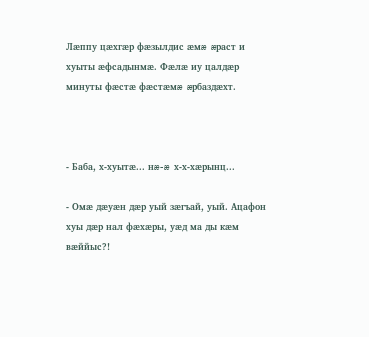Лæппу цæхгæр фæзылдис æмæ æраст и хуыты æфсадынмæ. Фæлæ иу цалдæр минуты фæстæ фæстæмæ æрбаздæхт.



- Баба, х-хуытæ... нæ-æ х-х-хæрынц...

- Омæ дæуæн дæр уый зæгъай, уый. Ацафон хуы дæр нал фæхæры, уæд ма ды кæм вæййыс?!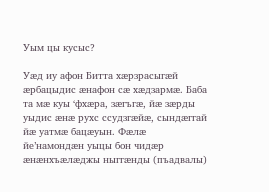Уым цы кусыс?

Уæд иу афон Битта хæрзрасыгæй æрбацыдис æнафон сæ хæдзармæ. Баба та мæ куы ‘фхæра, зæгъгæ, йæ зæрды уыдис æнæ рухс ссудзгæйæ, сындæггай йæ уатмæ бацæуын. Фæлæ йе’намондæн уыцы бон чидæр æнæнхъæлæджы ныггæнды (пъадвалы)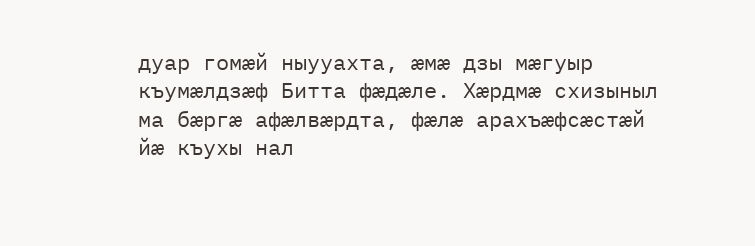дуар гомæй ныууахта, æмæ дзы мæгуыр къумæлдзæф Битта фæдæле. Хæрдмæ схизыныл ма бæргæ афæлвæрдта, фæлæ арахъæфсæстæй йæ къухы нал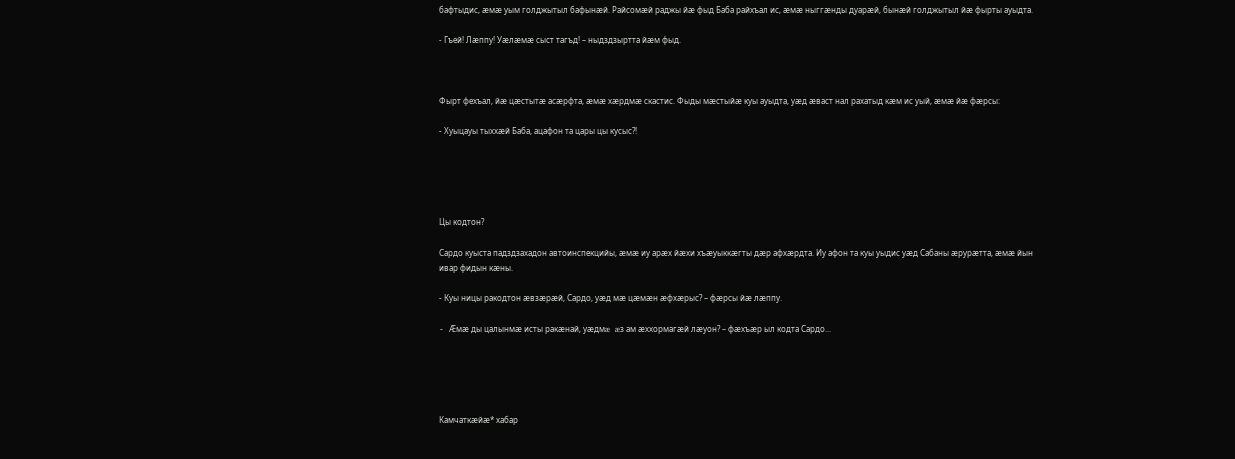бафтыдис, æмæ уым голджытыл бафынæй. Райсомæй раджы йæ фыд Баба райхъал ис, æмæ ныггæнды дуарæй, бынæй голджытыл йæ фырты ауыдта.

- Гъей! Лæппу! Уæлæмæ сыст тагъд! – ныдздзыртта йæм фыд.



Фырт фехъал, йæ цæстытæ асæрфта, æмæ хæрдмæ скастис. Фыды мæстыйæ куы ауыдта, уæд æваст нал рахатыд кæм ис уый, æмæ йæ фæрсы:

- Хуыцауы тыххæй Баба, ацафон та цары цы кусыс?!





Цы кодтон?

Сардо куыста падздзахадон автоинспекцийы, æмæ иу арæх йæхи хъæуыккæгты дæр афхæрдта. Иу афон та куы уыдис уæд Сабаны æрурæтта, æмæ йын ивар фидын кæны.

- Куы ницы ракодтон æвзæрæй, Сардо, уæд мæ цæмæн æфхæрыс? – фæрсы йæ лæппу.

- Æмæ ды цалынмæ исты ракæнай, уæдмæ æз ам æххормагæй лæуон? – фæхъæр ыл кодта Сардо...





Камчаткæйæ* хабар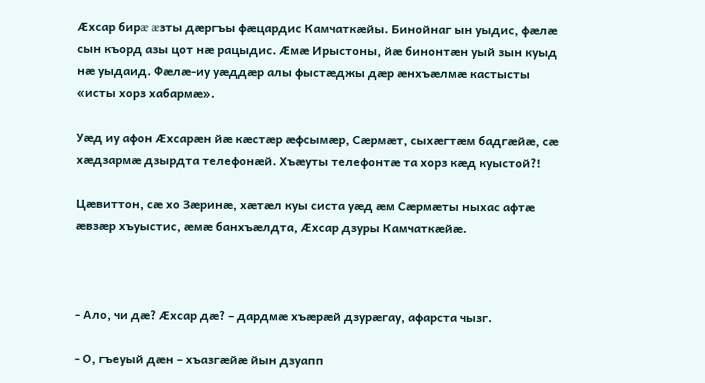Æхсар бирæ æзты дæргъы фæцардис Камчаткæйы. Бинойнаг ын уыдис, фæлæ сын къорд азы цот нæ рацыдис. Æмæ Ирыстоны, йæ бинонтæн уый зын куыд нæ уыдаид. Фæлæ-иу уæддæр алы фыстæджы дæр æнхъæлмæ кастысты «исты хорз хабармæ».

Уæд иу афон Æхсарæн йæ кæстæр æфсымæр, Сæрмæт, сыхæгтæм бадгæйæ, сæ хæдзармæ дзырдта телефонæй. Хъæуты телефонтæ та хорз кæд куыстой?!

Цæвиттон, сæ хо Зæринæ, хæтæл куы систа уæд æм Сæрмæты ныхас афтæ æвзæр хъуыстис, æмæ банхъæлдта, Æхсар дзуры Камчаткæйæ.



- Ало, чи дæ? Æхсар дæ? – дардмæ хъæрæй дзурæгау, афарста чызг.

- О, гъеуый дæн – хъазгæйæ йын дзуапп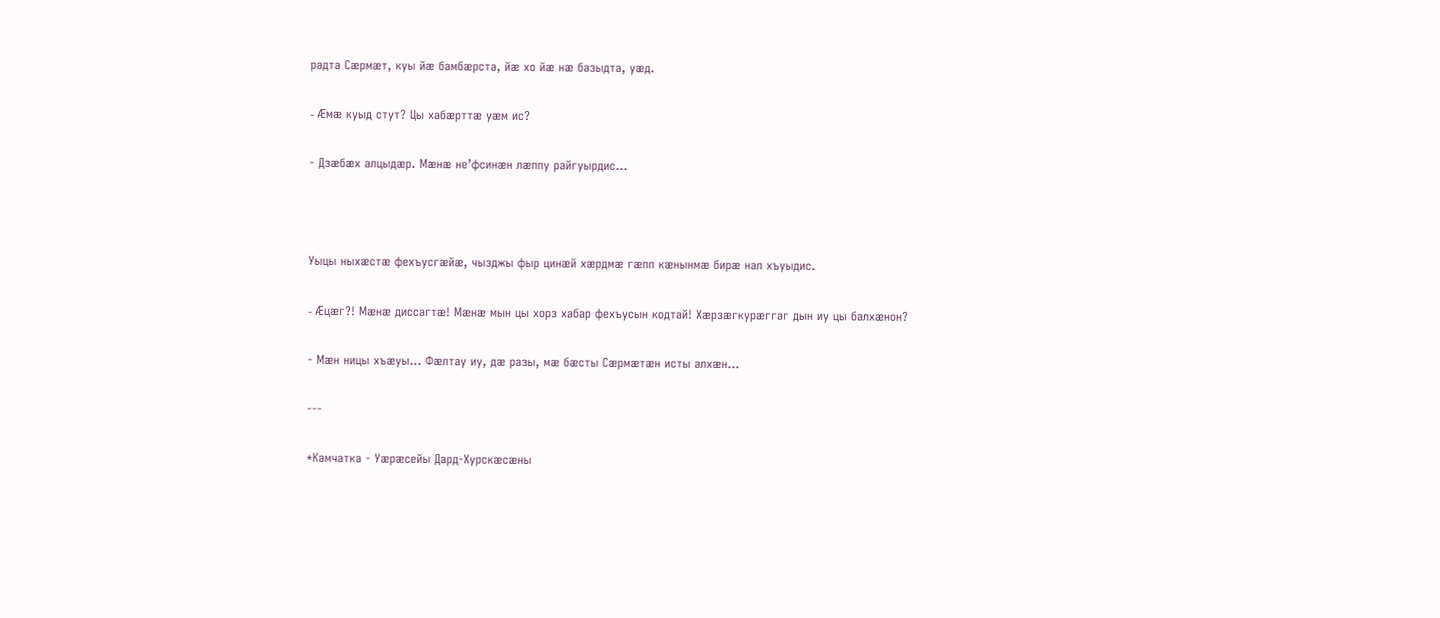радта Сæрмæт, куы йæ бамбæрста, йæ хо йæ нæ базыдта, уæд.

- Æмæ куыд стут? Цы хабæрттæ уæм ис?

- Дзæбæх алцыдæр. Мæнæ не’фсинæн лæппу райгуырдис...



Уыцы ныхæстæ фехъусгæйæ, чызджы фыр цинæй хæрдмæ гæпп кæнынмæ бирæ нал хъуыдис.

- Æцæг?! Мæнæ диссагтæ! Мæнæ мын цы хорз хабар фехъусын кодтай! Хæрзæгкурæггаг дын иу цы балхæнон?

- Мæн ницы хъæуы... Фæлтау иу, дæ разы, мæ бæсты Сæрмæтæн исты алхæн...

---

*Камчатка - Уæрæсейы Дард-Хурскæсæны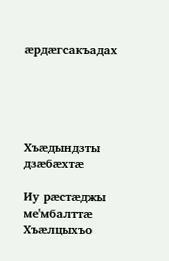æрдæгсакъадах





Хъæдындзты дзæбæхтæ

Иу рæстæджы ме'мбалттæ Хъæлцыхъо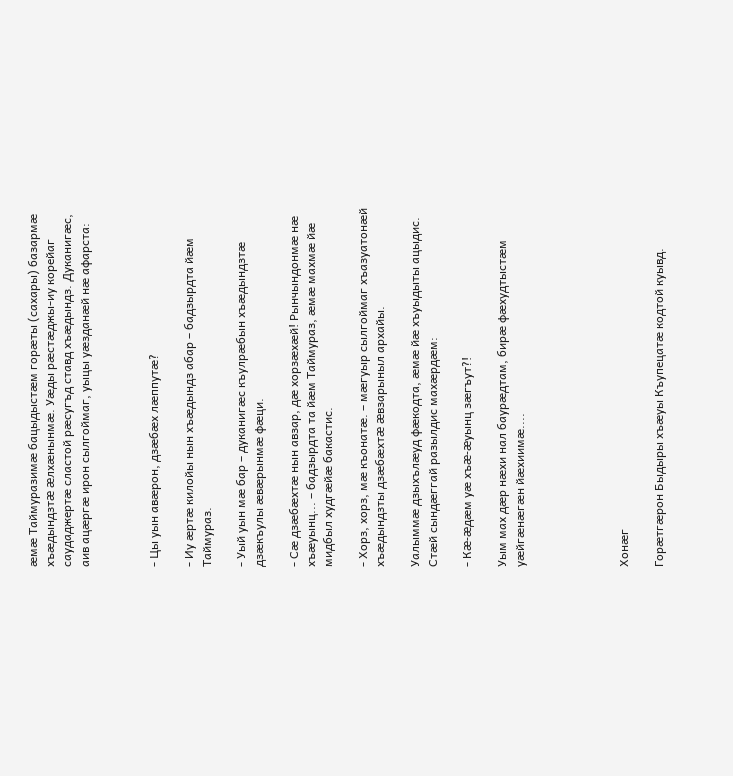æмæ Таймуразимæ бацыдыстæм горæты (сахары) базармæ хъæдындзтæ æлхæнынмæ. Уæды рæстæджы-иу корейаг саудаджертæ сластой рæсугъд ставд хъæдындз. Дуканигæс, аив ацæргæ ирон сылгоймаг, уыцы уæзданæй нæ афарста:



- Цы уын авæрон, дзæбæх лæппутæ?

- Иу æртæ килойы нын хъæдындз абар – бадзырдта йæм Таймураз.

- Уый уын мæ бар – дуканигæс къулрæбын хъæдындзтæ дзæкъулы æвæрынмæ фæци.

- Сæ дзæбæхтæ нын авзар, дæ хорзæхæй! Рынчындонмæ нæ хъæуынц... – бадзырдта та йæм Таймураз, æмæ махмæ йæ мидбыл худгæйæ бакастис.

- Хорз, хорз, мæ къонатæ. – мæгуыр сылгоймаг хъазуатонæй хъæдындзты дзæбæхтæ æвзарыныл архайы.

Уалыммæ дзыхълæуд фæкодта, æмæ йæ хъуыдыты ацыдис. Стæй сындæггай разылдис махæрдæм:

- Кæ-æдæм уæ хъæ-æуынц зæгъут?!

Уым мах дæр нæхи нал баурæдтам, бирæ фæхудтыстæм уæйгæнæгæн йæхиимæ....





Хонæг

Горæтгæрон Быдыры хъæуы Къупецатæ кодтой куывд.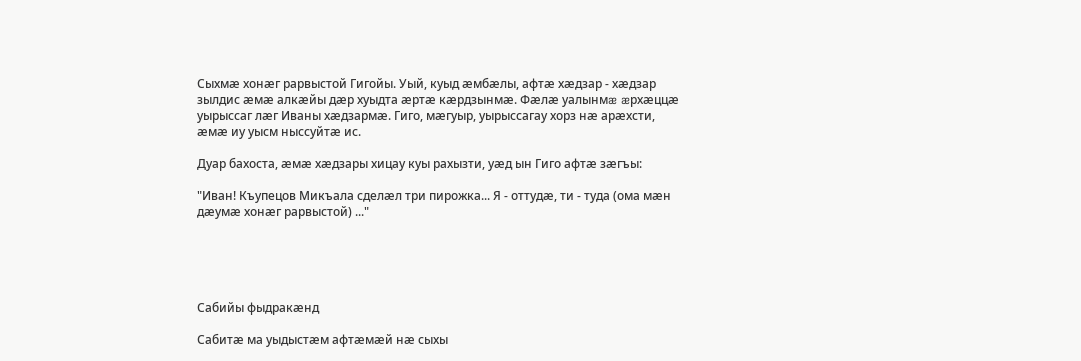Сыхмæ хонæг рарвыстой Гигойы. Уый, куыд æмбæлы, афтæ хæдзар - хæдзар зылдис æмæ алкæйы дæр хуыдта æртæ кæрдзынмæ. Фæлæ уалынмæ æрхæццæ уырыссаг лæг Иваны хæдзармæ. Гиго, мæгуыр, уырыссагау хорз нæ арæхсти, æмæ иу уысм ныссуйтæ ис.

Дуар бахоста, æмæ хæдзары хицау куы рахызти, уæд ын Гиго афтæ зæгъы:

"Иван! Къупецов Микъала сделæл три пирожка... Я - оттудæ, ти - туда (ома мæн дæумæ хонæг рарвыстой) ..."





Сабийы фыдракæнд

Сабитæ ма уыдыстæм афтæмæй нæ сыхы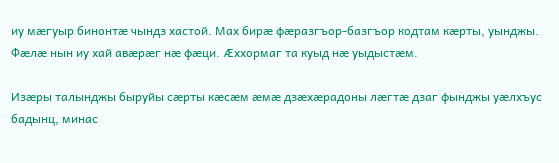иу мæгуыр бинонтæ чындз хастой. Мах бирæ фæразгъор-базгъор кодтам кæрты, уынджы. Фæлæ нын иу хай авæрæг нæ фæци. Æххормаг та куыд нæ уыдыстæм.

Изæры талынджы быруйы сæрты кæсæм æмæ дзæхæрадоны лæгтæ дзаг фынджы уæлхъус бадынц, минас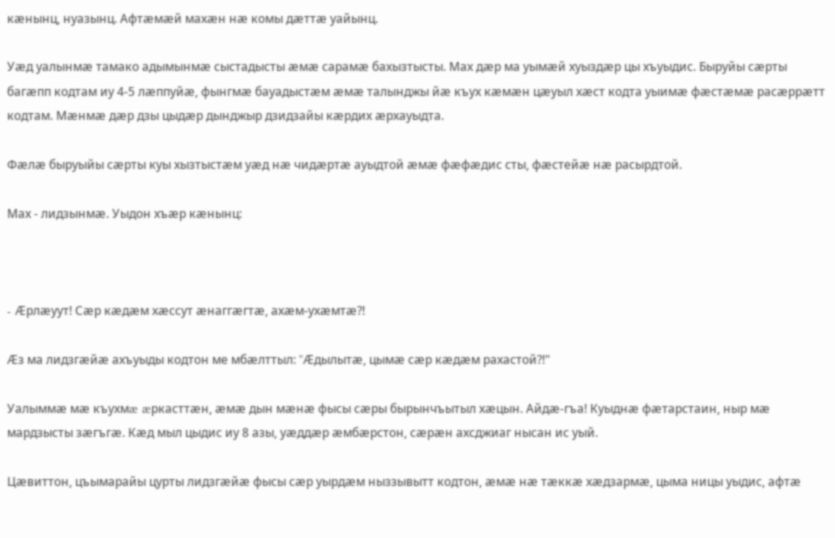кæнынц, нуазынц. Афтæмæй махæн нæ комы дæттæ уайынц.

Уæд уалынмæ тамако адымынмæ сыстадысты æмæ сарамæ бахызтысты. Мах дæр ма уымæй хуыздæр цы хъуыдис. Быруйы сæрты багæпп кодтам иу 4-5 лæппуйæ, фынгмæ бауадыстæм æмæ талынджы йæ къух кæмæн цæуыл хæст кодта уыимæ фæстæмæ расæррæтт кодтам. Мæнмæ дæр дзы цыдæр дынджыр дзидзайы кæрдих æрхауыдта.

Фæлæ быруыйы сæрты куы хызтыстæм уæд нæ чидæртæ ауыдтой æмæ фæфæдис сты, фæстейæ нæ расырдтой.

Мах - лидзынмæ. Уыдон хъæр кæнынц:



- Æрлæуут! Сæр кæдæм хæссут æнаггæгтæ, ахæм-ухæмтæ?!

Æз ма лидзгæйæ ахъуыды кодтон ме мбæлттыл: "Æдылытæ, цымæ сæр кæдæм рахастой?!"

Уалыммæ мæ къухмæ æркасттæн, æмæ дын мæнæ фысы сæры бырынчъытыл хæцын. Айдæ-гъа! Куыднæ фæтарстаин, ныр мæ мардзысты зæгъгæ. Кæд мыл цыдис иу 8 азы, уæддæр æмбæрстон, сæрæн ахсджиаг нысан ис уый.

Цæвиттон, цъымарайы цурты лидзгæйæ фысы сæр уырдæм ныззывытт кодтон, æмæ нæ тæккæ хæдзармæ, цыма ницы уыдис, афтæ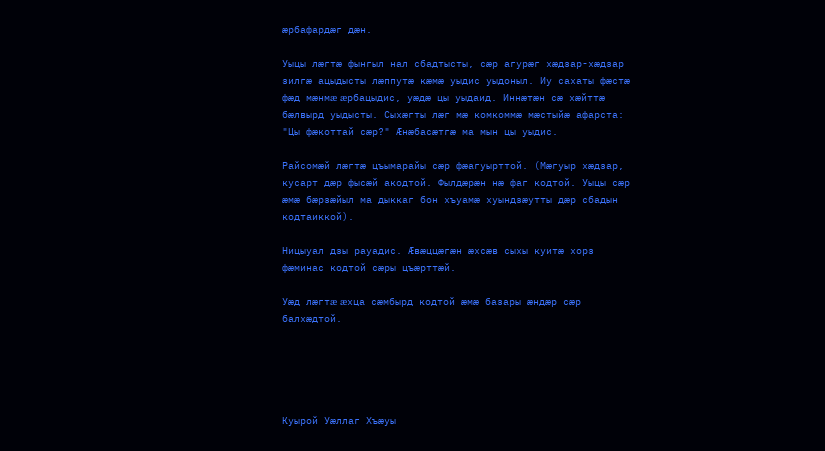æрбафардæг дæн.

Уыцы лæгтæ фынгыл нал сбадтысты, сæр агурæг хæдзар-хæдзар зилгæ ацыдысты лæппутæ кæмæ уыдис уыдоныл. Иу сахаты фæстæ фæд мæнмæ æрбацыдис, уæдæ цы уыдаид. Иннæтæн сæ хæйттæ бæлвырд уыдысты. Сыхæгты лæг мæ комкоммæ мæстыйæ афарста: "Цы фæкоттай сæр?" Æнæбасæтгæ ма мын цы уыдис.

Райсомæй лæгтæ цъымарайы сæр фæагуырттой. (Мæгуыр хæдзар, кусарт дæр фысæй акодтой. Фылдæрæн нæ фаг кодтой. Уыцы сæр æмæ бæрзæйыл ма дыккаг бон хъуамæ хуындзæутты дæр сбадын кодтаиккой).

Ницыуал дзы рауадис. Æвæццæгæн æхсæв сыхы куитæ хорз фæминас кодтой сæры цъæрттæй.

Уæд лæгтæ æхца сæмбырд кодтой æмæ базары æндæр сæр балхæдтой.





Куырой Уæллаг Хъæуы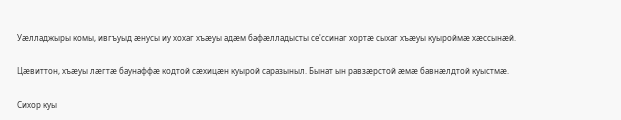Уæлладжыры комы, ивгъуыд æнусы иу хохаг хъæуы адæм бафæлладысты се'ссинаг хортæ сыхаг хъæуы куыроймæ хæссынæй.

Цæвиттон, хъæуы лæгтæ баунаффæ кодтой сæхицæн куырой саразыныл. Бынат ын равзæрстой æмæ бавнæлдтой куыстмæ.

Сихор куы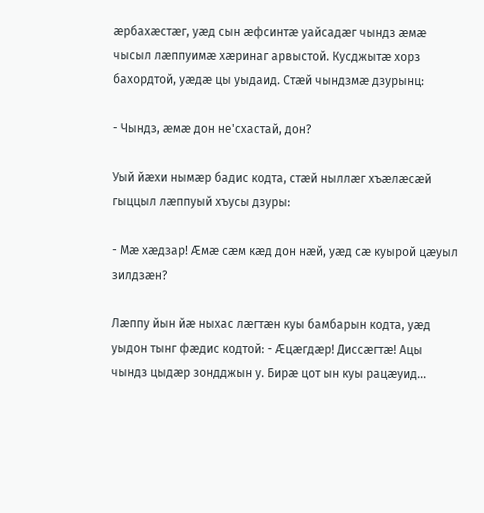æрбахæстæг, уæд сын æфсинтæ уайсадæг чындз æмæ чысыл лæппуимæ хæринаг арвыстой. Кусджытæ хорз бахордтой, уæдæ цы уыдаид. Стæй чындзмæ дзурынц:

- Чындз, æмæ дон не'схастай, дон?

Уый йæхи нымæр бадис кодта, стæй ныллæг хъæлæсæй гыццыл лæппуый хъусы дзуры:

- Мæ хæдзар! Æмæ сæм кæд дон нæй, уæд сæ куырой цæуыл зилдзæн?

Лæппу йын йæ ныхас лæгтæн куы бамбарын кодта, уæд уыдон тынг фæдис кодтой: - Æцæгдæр! Диссæгтæ! Ацы чындз цыдæр зондджын у. Бирæ цот ын куы рацæуид...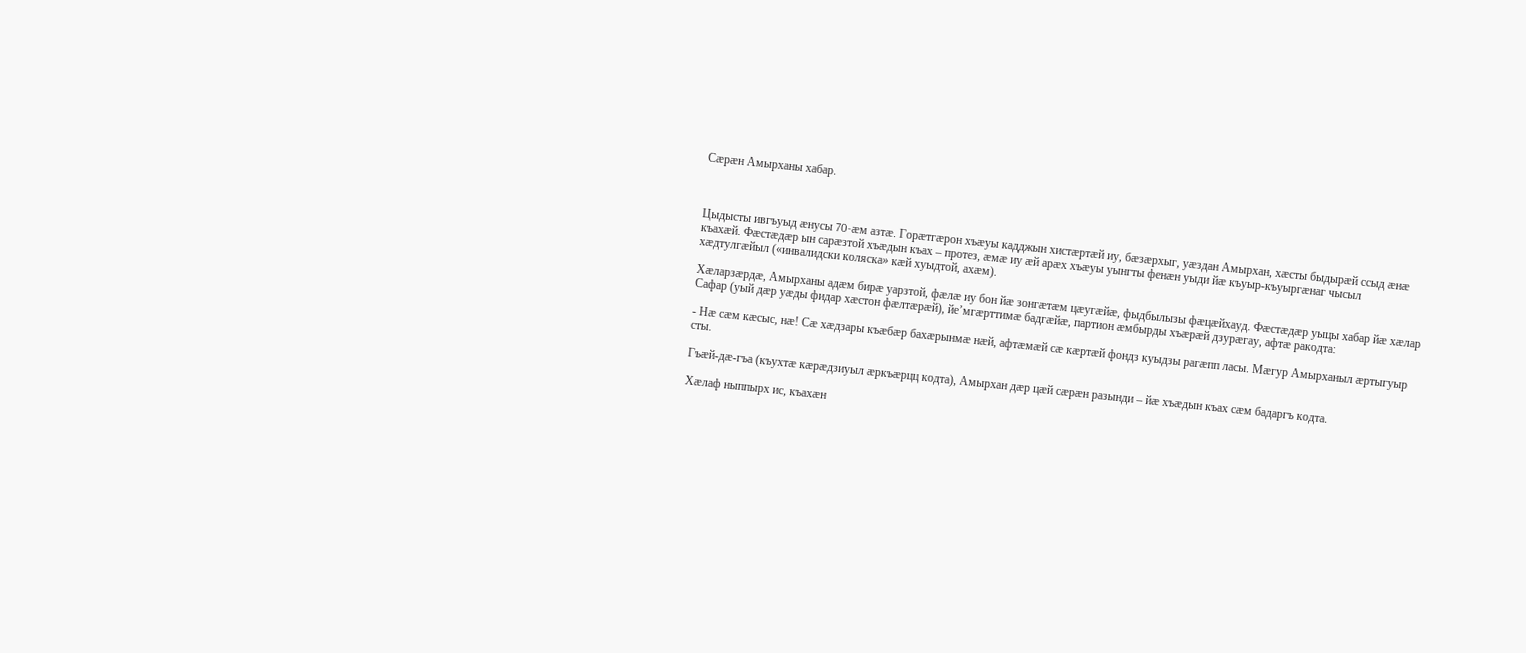Сæрæн Амырханы хабар.



Цыдысты ивгъуыд æнусы 70-æм азтæ. Горæтгæрон хъæуы кадджын хистæртæй иу, бæзæрхыг, уæздан Амырхан, хæсты быдырæй ссыд æнæ къахæй. Фæстæдæр ын сарæзтой хъæдын къах – протез, æмæ иу æй арæх хъæуы уынгты фенæн уыди йæ къуыр-къуыргæнаг чысыл хæдтулгæйыл («инвалидски коляска» кæй хуыдтой, ахæм).

Хæларзæрдæ, Амырханы адæм бирæ уарзтой, фæлæ иу бон йæ зонгæтæм цæугæйæ, фыдбылызы фæцæйхауд. Фæстæдæр уыцы хабар йæ хæлар Сафар (уый дæр уæды фидар хæстон фæлтæрæй), йе’мгæрттимæ бадгæйæ, партион æмбырды хъæрæй дзурæгау, афтæ ракодта:

- Нæ сæм кæсыс, нæ! Сæ хæдзары къæбæр бахæрынмæ нæй, афтæмæй сæ кæртæй фондз куыдзы рагæпп ласы. Мæгур Амырханыл æртыгуыр сты.

Гъæй-дæ-гъа (къухтæ кæрæдзиуыл æркъæрцц кодта), Амырхан дæр цæй сæрæн разынди – йæ хъæдын къах сæм бадаргъ кодта.

Хæлаф ныппырх ис, къахæн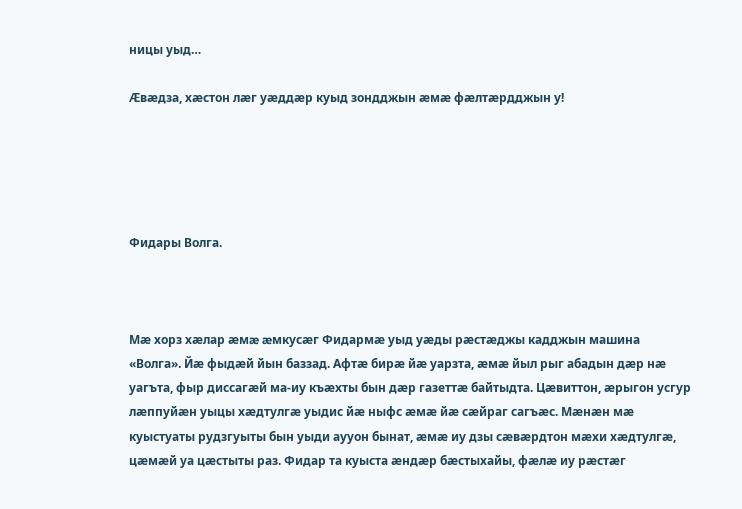ницы уыд…

Æвæдза, хæстон лæг уæддæр куыд зондджын æмæ фæлтæрдджын у!





Фидары Волга.



Мæ хорз хæлар æмæ æмкусæг Фидармæ уыд уæды рæстæджы кадджын машина «Волга». Йæ фыдæй йын баззад. Афтæ бирæ йæ уарзта, æмæ йыл рыг абадын дæр нæ уагъта, фыр диссагæй ма-иу къæхты бын дæр газеттæ байтыдта. Цæвиттон, æрыгон усгур лæппуйæн уыцы хæдтулгæ уыдис йæ ныфс æмæ йæ сæйраг сагъæс. Мæнæн мæ куыстуаты рудзгуыты бын уыди аууон бынат, æмæ иу дзы сæвæрдтон мæхи хæдтулгæ, цæмæй уа цæстыты раз. Фидар та куыста æндæр бæстыхайы, фæлæ иу рæстæг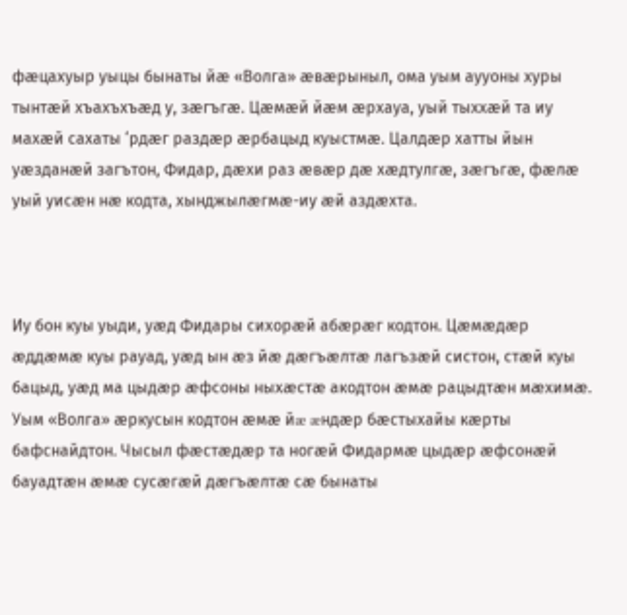фæцахуыр уыцы бынаты йæ «Волга» æвæрыныл, ома уым аууоны хуры тынтæй хъахъхъæд у, зæгъгæ. Цæмæй йæм æрхауа, уый тыххæй та иу махæй сахаты ‘рдæг раздæр æрбацыд куыстмæ. Цалдæр хатты йын уæзданæй загътон, Фидар, дæхи раз æвæр дæ хæдтулгæ, зæгъгæ, фæлæ уый уисæн нæ кодта, хынджылæгмæ-иу æй аздæхта.



Иу бон куы уыди, уæд Фидары сихорæй абæрæг кодтон. Цæмæдæр æддæмæ куы рауад, уæд ын æз йæ дæгъæлтæ лагъзæй систон, стæй куы бацыд, уæд ма цыдæр æфсоны ныхæстæ акодтон æмæ рацыдтæн мæхимæ. Уым «Волга» æркусын кодтон æмæ йæ æндæр бæстыхайы кæрты бафснайдтон. Чысыл фæстæдæр та ногæй Фидармæ цыдæр æфсонæй бауадтæн æмæ сусæгæй дæгъæлтæ сæ бынаты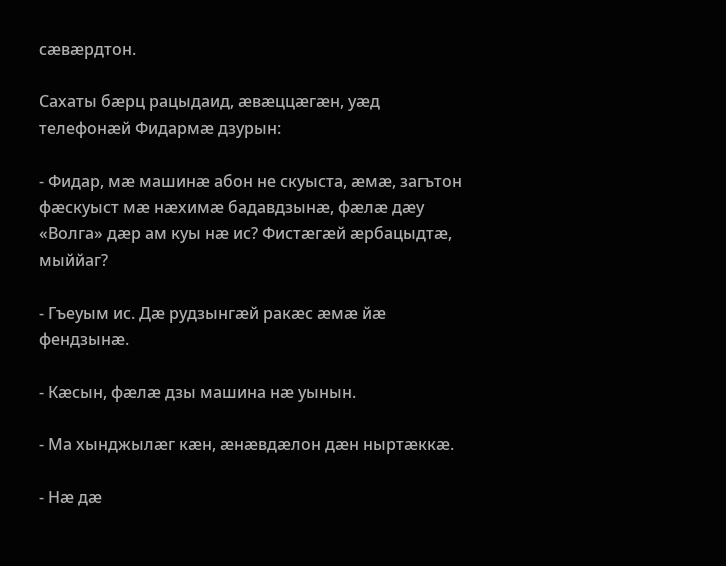сæвæрдтон.

Сахаты бæрц рацыдаид, æвæццæгæн, уæд телефонæй Фидармæ дзурын:

- Фидар, мæ машинæ абон не скуыста, æмæ, загътон фæскуыст мæ нæхимæ бадавдзынæ, фæлæ дæу «Волга» дæр ам куы нæ ис? Фистæгæй æрбацыдтæ, мыййаг?

- Гъеуым ис. Дæ рудзынгæй ракæс æмæ йæ фендзынæ.

- Кæсын, фæлæ дзы машина нæ уынын.

- Ма хынджылæг кæн, æнæвдæлон дæн ныртæккæ.

- Нæ дæ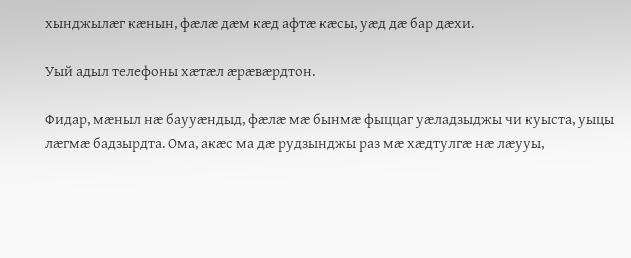хынджылæг кæнын, фæлæ дæм кæд афтæ кæсы, уæд дæ бар дæхи.

Уый адыл телефоны хæтæл æрæвæрдтон.

Фидар, мæныл нæ баууæндыд, фæлæ мæ бынмæ фыццаг уæладзыджы чи куыста, уыцы лæгмæ бадзырдта. Ома, акæс ма дæ рудзынджы раз мæ хæдтулгæ нæ лæууы,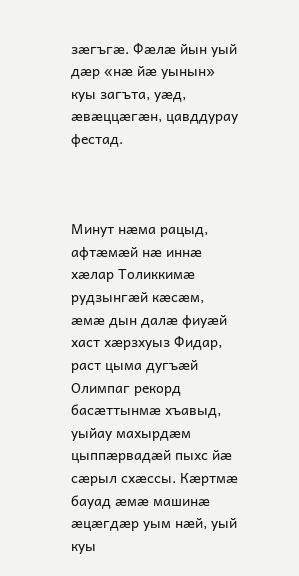зæгъгæ. Фæлæ йын уый дæр «нæ йæ уынын» куы загъта, уæд, æвæццæгæн, цавддурау фестад.



Минут нæма рацыд, афтæмæй нæ иннæ хæлар Толиккимæ рудзынгæй кæсæм, æмæ дын далæ фиуæй хаст хæрзхуыз Фидар, раст цыма дугъæй Олимпаг рекорд басæттынмæ хъавыд, уыйау махырдæм цыппæрвадæй пыхс йæ сæрыл схæссы. Кæртмæ бауад æмæ машинæ æцæгдæр уым нæй, уый куы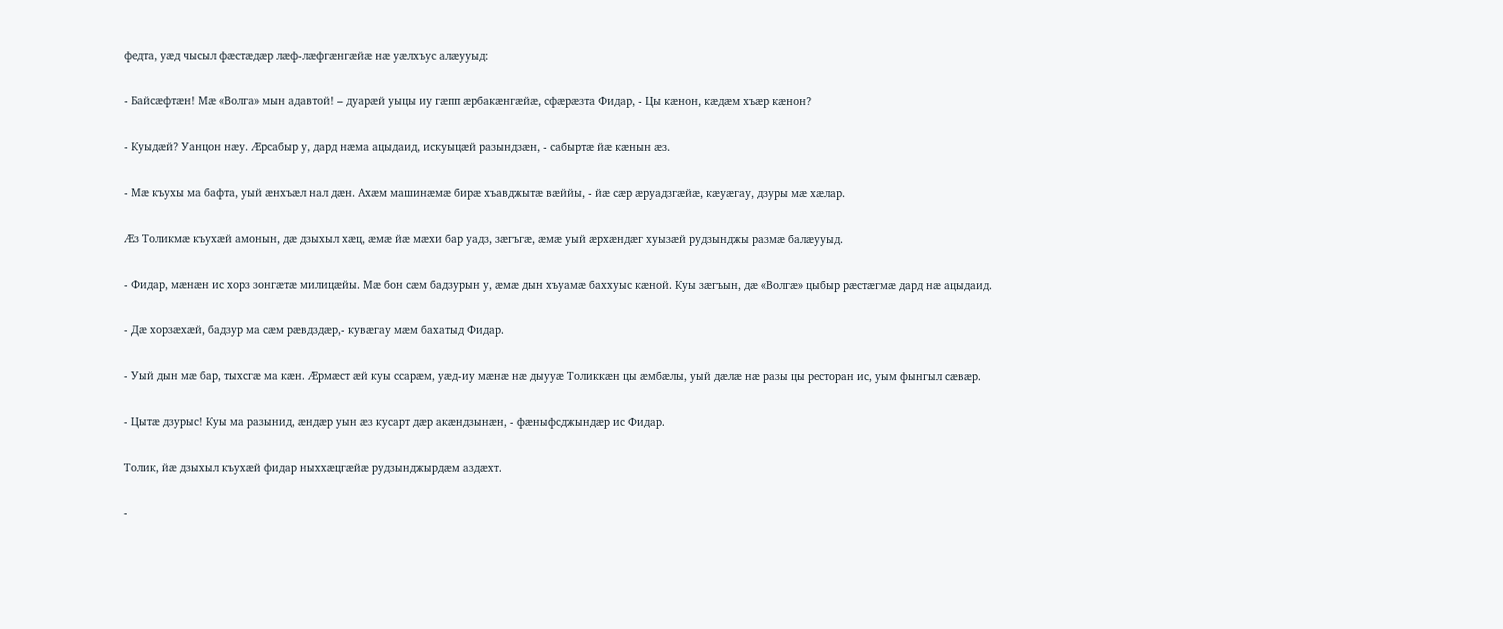федта, уæд чысыл фæстæдæр лæф-лæфгæнгæйæ нæ уæлхъус алæууыд:

- Байсæфтæн! Мæ «Волга» мын адавтой! – дуарæй уыцы иу гæпп æрбакæнгæйæ, сфæрæзта Фидар, - Цы кæнон, кæдæм хъæр кæнон?

- Куыдæй? Уанцон нæу. Æрсабыр у, дард нæма ацыдаид, искуыцæй разындзæн, - сабыртæ йæ кæнын æз.

- Мæ къухы ма бафта, уый æнхъæл нал дæн. Ахæм машинæмæ бирæ хъавджытæ вæййы, - йæ сæр æруадзгæйæ, кæуæгау, дзуры мæ хæлар.

Æз Толикмæ къухæй амонын, дæ дзыхыл хæц, æмæ йæ мæхи бар уадз, зæгъгæ, æмæ уый æрхæндæг хуызæй рудзынджы размæ балæууыд.

- Фидар, мæнæн ис хорз зонгæтæ милицæйы. Мæ бон сæм бадзурын у, æмæ дын хъуамæ баххуыс кæной. Куы зæгъын, дæ «Волгæ» цыбыр рæстæгмæ дард нæ ацыдаид.

- Дæ хорзæхæй, бадзур ма сæм рæвдздæр,- кувæгау мæм бахатыд Фидар.

- Уый дын мæ бар, тыхсгæ ма кæн. Æрмæст æй куы ссарæм, уæд-иу мæнæ нæ дыууæ Толиккæн цы æмбæлы, уый дæлæ нæ разы цы ресторан ис, уым фынгыл сæвæр.

- Цытæ дзурыс! Куы ма разынид, æндæр уын æз кусарт дæр акæндзынæн, - фæныфсджындæр ис Фидар.

Толик, йæ дзыхыл къухæй фидар ныххæцгæйæ рудзынджырдæм аздæхт.

-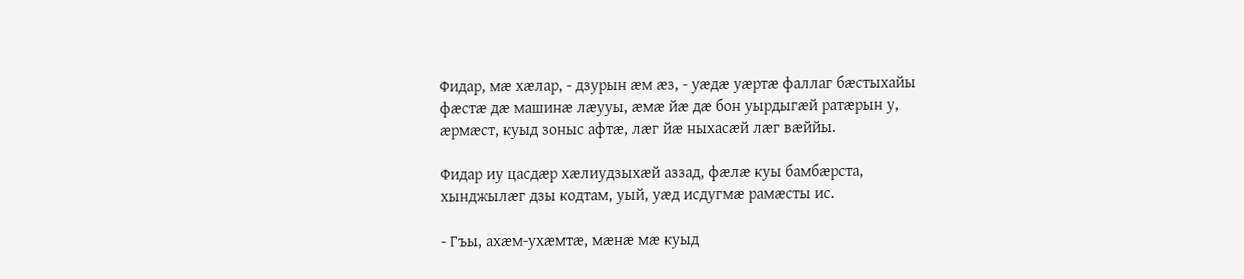Фидар, мæ хæлар, - дзурын æм æз, - уæдæ уæртæ фаллаг бæстыхайы фæстæ дæ машинæ лæууы, æмæ йæ дæ бон уырдыгæй ратæрын у, æрмæст, куыд зоныс афтæ, лæг йæ ныхасæй лæг вæййы.

Фидар иу цасдæр хæлиудзыхæй аззад, фæлæ куы бамбæрста, хынджылæг дзы кодтам, уый, уæд исдугмæ рамæсты ис.

- Гъы, ахæм-ухæмтæ, мæнæ мæ куыд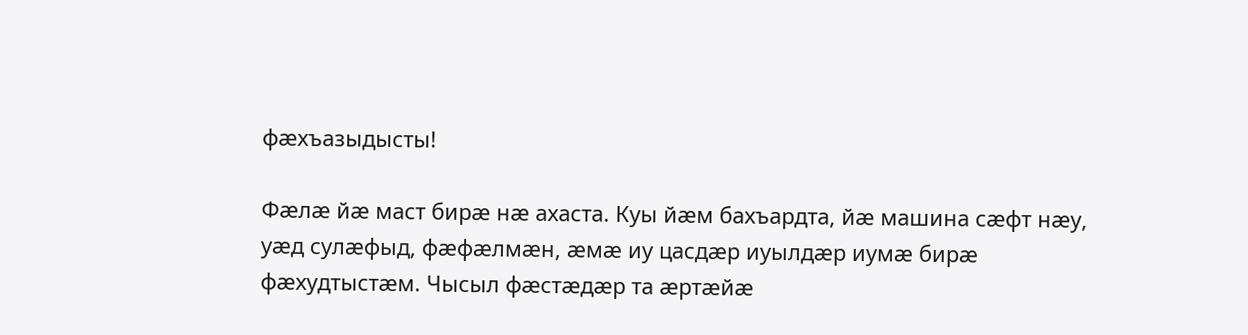фæхъазыдысты!

Фæлæ йæ маст бирæ нæ ахаста. Куы йæм бахъардта, йæ машина сæфт нæу, уæд сулæфыд, фæфæлмæн, æмæ иу цасдæр иуылдæр иумæ бирæ фæхудтыстæм. Чысыл фæстæдæр та æртæйæ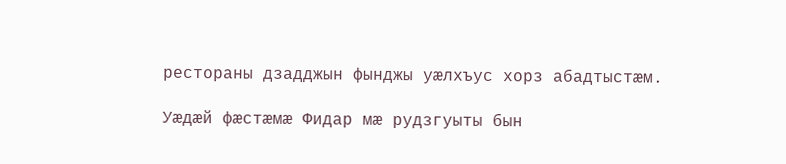рестораны дзадджын фынджы уæлхъус хорз абадтыстæм.

Уæдæй фæстæмæ Фидар мæ рудзгуыты бын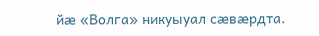йæ «Волга» никуыуал сæвæрдта.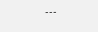---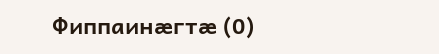Фиппаинæгтæ (0)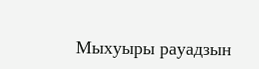Мыхуыры рауадзын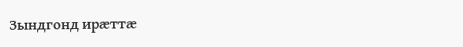Зындгонд ирæттæ